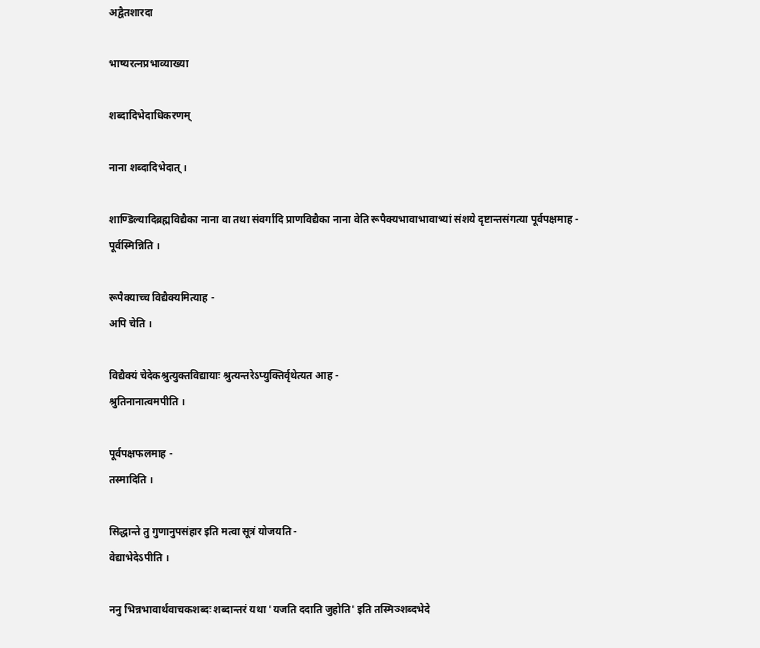अद्वैतशारदा

भाष्यरत्नप्रभाव्याख्या

शब्दादिभेदाधिकरणम्

नाना शब्दादिभेदात् ।

शाण्डिल्यादिब्रह्मविद्यैका नाना वा तथा संवर्गादि प्राणविद्यैका नाना वेति रूपैक्यभावाभावाभ्यां संशये दृष्टान्तसंगत्या पूर्वपक्षमाह -
पूर्वस्मिन्निति ।

रूपैक्याच्च विद्यैक्यमित्याह -
अपि चेति ।

विद्यैक्यं चेदेकश्रुत्युक्तविद्यायाः श्रुत्यन्तरेऽप्युक्तिर्वृथेत्यत आह -
श्रुतिनानात्वमपीति ।

पूर्वपक्षफलमाह -
तस्मादिति ।

सिद्धान्ते तु गुणानुपसंहार इति मत्वा सूत्रं योजयति -
वेद्याभेदेऽपीति ।

ननु भिन्नभावार्थवाचकशब्दः शब्दान्तरं यथा 'यजति ददाति जुहोति' इति तस्मिञ्शब्दभेदे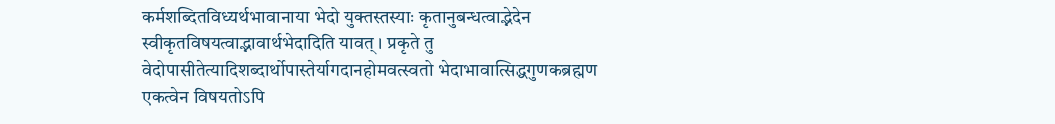कर्मशब्दितविध्यर्थभावानाया भेदो युक्तस्तस्याः कृतानुबन्धत्वाद्भेदेन स्वीकृतविषयत्वाद्भावार्थभेदादिति यावत् । प्रकृते तु वेदोपासीतेत्यादिशब्दार्थोपास्तेर्यागदानहोमवत्स्वतो भेदाभावात्सिद्धगुणकब्रह्मण एकत्वेन विषयतोऽपि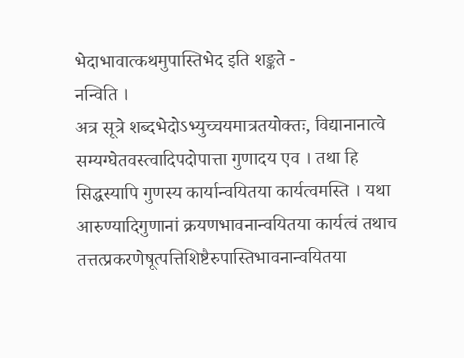भेदाभावात्कथमुपास्तिभेद इति शङ्कते -
नन्विति ।
अत्र सूत्रे शब्दभेदोऽभ्युच्चयमात्रतयोक्तः, विद्यानानात्वे सम्यग्घेतवस्त्वादिपदोपात्ता गुणादय एव । तथा हि सिद्धस्यापि गुणस्य कार्यान्वयितया कार्यत्वमस्ति । यथा आरुण्यादिगुणानां क्रयणभावनान्वयितया कार्यत्वं तथाच तत्तत्प्रकरणेषूत्पत्तिशिष्टैरुपास्तिभावनान्वयितया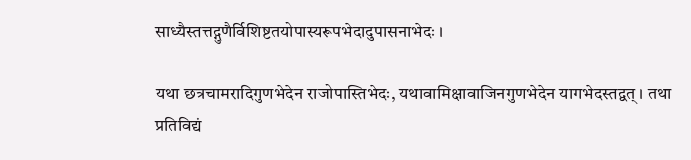साध्यैस्तत्तद्गुणैर्विशिष्टतयोपास्यरूपभेदादुपासनाभेदः ।

यथा छत्रचामरादिगुणभेदेन राजोपास्तिभेदः, यथावामिक्षावाजिनगुणभेदेन यागभेदस्तद्वत् । तथा प्रतिविद्यं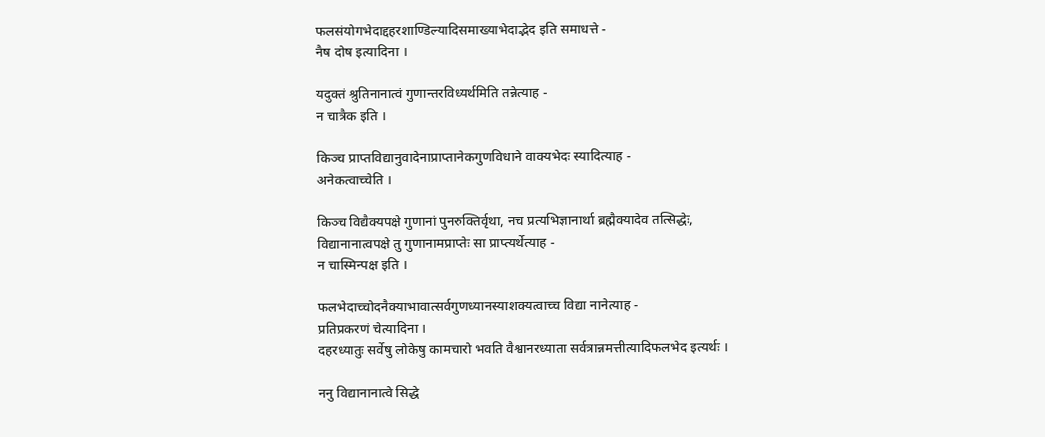फलसंयोगभेदाद्दहरशाण्डिल्यादिसमाख्याभेदाद्भेद इति समाधत्ते -
नैष दोष इत्यादिना ।

यदुक्तं श्रुतिनानात्वं गुणान्तरविध्यर्थमिति तन्नेत्याह -
न चात्रैक इति ।

किञ्च प्राप्तविद्यानुवादेनाप्राप्तानेकगुणविधाने वाक्यभेदः स्यादित्याह -
अनेकत्वाच्चेति ।

किञ्च विद्यैक्यपक्षे गुणानां पुनरुक्तिर्वृथा, नच प्रत्यभिज्ञानार्था ब्रह्मैक्यादेव तत्सिद्धेः, विद्यानानात्वपक्षे तु गुणानामप्राप्तेः सा प्राप्त्यर्थेत्याह -
न चास्मिन्पक्ष इति ।

फलभेदाच्चोदनैक्याभावात्सर्वगुणध्यानस्याशक्यत्वाच्च विद्या नानेत्याह -
प्रतिप्रकरणं चेत्यादिना ।
दहरध्यातुः सर्वेषु लोकेषु कामचारो भवति वैश्वानरध्याता सर्वत्रान्नमत्तीत्यादिफलभेद इत्यर्थः ।

ननु विद्यानानात्वे सिद्धे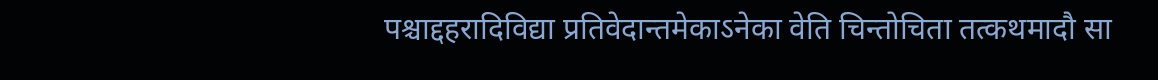पश्चाद्दहरादिविद्या प्रतिवेदान्तमेकाऽनेका वेति चिन्तोचिता तत्कथमादौ सा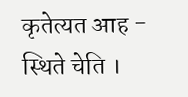कृतेत्यत आह -
स्थिते चेति ।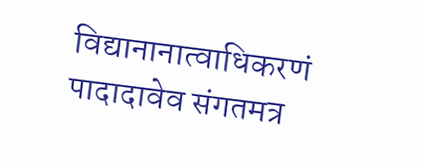विद्यानानात्वाधिकरणं पादादावेव संगतमत्र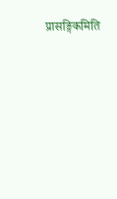प्रासङ्गिकमिति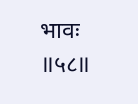भावः ॥५८॥